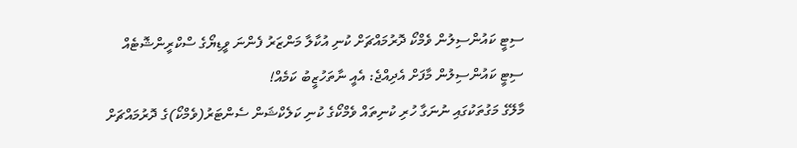ސިޓީ ކައުންސިލުން ވެމްކޯ ދޮރުމައްޗަށް ކުނި އުކާލާ މަންޒަރު ފެންނަ ވީޑިޔޯގެ ސްކްރީންޝޮޓެއް
ސިޓީ ކައުންސިލުން މާފަށް އެދިއްޖެ: އެއީ ނާތަހުޒީބު ކަމެއް!
މާލޭގެ މަގުތަކުގައި ނުނަގާ ހުރި ކުނިތައް ވެމްކޯގެ ކުނި ކަލެކްޝަން ސެންޓަރު(ވެމްކޯ)ގެ ދޮރުމައްޗަށް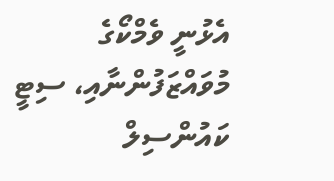އެޅުނީ ވެމްކޯގެ މުވައްޒަފުންނާއި، ސިޓީ ކައުންސިލް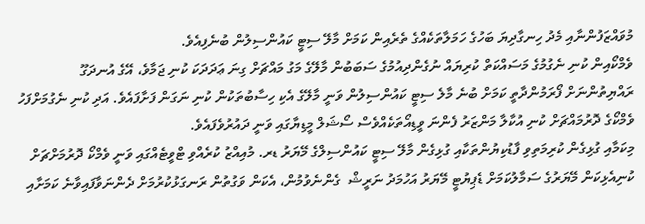މުވައްޒަފުންނާއި މެދު ހިނގާދިޔަ ބަހުގެ ހަމަލާތަކެއްގެ ތެރެއިން ކަމަށް މާލޭ ސިޓީ ކައުންސިލުން ބުނެފިއެވެ.
ވެމްކޯއިން ކުނި ނެގުމުގެ މަސައްކަތް ކުރިޔައް ނުގެންދިއުމުގެ ސަބަބުން މާލޭގެ މަގު މައްޗަށް ގިނަ ޢަދަދަކަ ކުނި ޖަމާވެ، އޭގެ އުނދަގޫ ރައްޔިތުންނަށް ފޯރަމުންދާތީ ކަމަށް ބުނެ މާލެ ސިޓީ ކައުންސިލުން ވަނީ މާލޭގެ އެކި ހިސާބުތަކުން ކުނި ނަގަން ފަށާފައެވެ. އަދި ކުނި ނެގުމަށްފަހު ވެމްކޯގެ ދޮރުމައްޗަށް ކުނި އުކާލާ މަންޒަރު ފެންނަ ވީޑިއޯތަކެއްވެސް ސޯޝަލް މީޑިޔާގައި ވަނީ ދައުރުވެފައެވެ.
މިކަމާއި ގުޅިގެން ކުރިމަތިވި ފާޑުކިޔުންތަކާއި ގުޅިގެން މާލޭ ސިޓީ ކައުންސިލްގެ މޭޔަރު ޑރ. މުއިއްޒު ކުރެއްވި ޓްވީޓެއްގައި ވަނީ ވެމްކޯ ދޮރުމަށްޗަށް ކުނިއެޅިކަން މޭޔަރުގެ ސަމާލުކަމަށް ޑެޕިޔުޓީ މޭޔަރު އަހުމަދު ނަރީޝް  ގެންނެވުމުން، އެކަން ވަގުތުން ރަނގަޅުކުރުމަށް ދެންނަވާފައިވާނެ ކަމަށާއި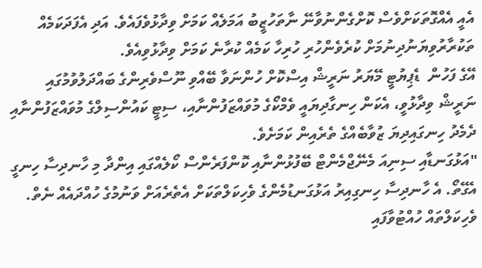އެއީ އެއްގޮތަކަށްވެސް ކޮށްގެންނުވާނޭ ނާތަހުޒީބު އަމަލެއް ކަމަށް ވިދާޅުވެފައެވެ. އަދި އެފަދަކަމެއް ތަކުރާރުވިޔަނުދިނުމަށް ކުރެވެންހުރި ހުރިހާ ކަމެއް ކުރާނެ ކަމަށް ވިދާޅުވިއެވެ.
އޭގެ ފަހުން  ޑެޕިޔުޓީ މޭޔަރު ނަރީޝް އިސްކޮށް ހުންނަވާ ބޭއްވި ނޫސްވެރިންގެ ބައްދަލުވުމުގައި ނަރީޝް ވިދާޅުވީ، އެކަން ހިނގާދިޔައީ ވެމްކޯގެ މުވައްޒަފުންނާއި، ސިޓީ ކައުންސިލްގެ މުވައްޒަފުންނާއި ދެމެދު ހިނގައިދިޔަ ޒުވާބެއްގެ ތެރެއިން ކަމަށެވެ.
"އަޅުގަނޑާއި ސިނިއަ މެނޭޖްމެންޓް ބޭފުޅުންނާއި ކޮންފަރެންސް ކޯލެއްގައި އިންދާ މި ހާނދިސާ ހިނގީ އެގޭތޯ. އެ ހާނދިސާ ހިނގިއިރު އަޅުގަނޑުމެންގެ ވެހިކަލްތަކަށް އެތެރެއަށް ވަނުމުގެ ހުއްދައެއް ނެތް. ވެހިކަލްތައް ހުއްޓުވާފައި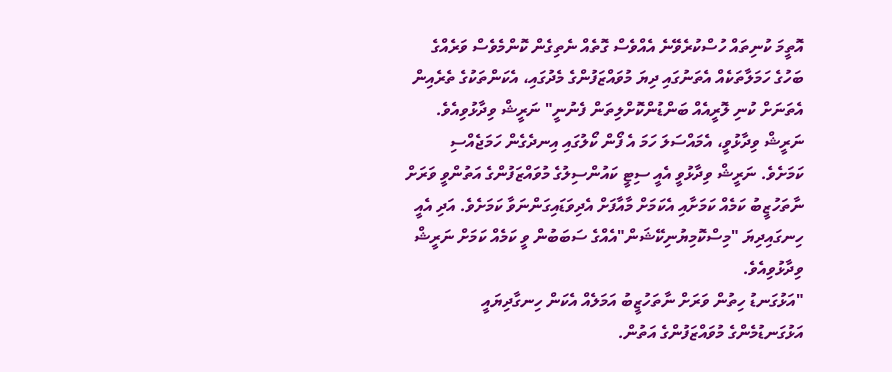އޮތީމަ ކުނިތައް ހުސްކުރެވޭނެ އެއްވެސް ގޮތެއް ނެތިގެން ކޮންމެވެސް ވަރެއްގެ ބަހުގެ ހަމަލާތަކެއް އެތަނުގައި ދިޔަ މުވައްޒަފުންގެ މެދުގައި، އެކަންތަކުގެ ތެރެއިން އެތަނަށް ކުނި ލޮރީއެއް ބަންޑުންކޮށްލިތަން ފެނުނީ" ނަރީޝް ވިދާޅުވިއެވެ.
ނަރީޝް ވިދާޅުވީ، އެމައްސަލަ ހަމަ އެ ފޯން ކޯލުގައި އިނދެގެން ހަމަޖެއްސި ކަމަށެވެ. ނަރީޝް ވިދާޅުވީ އެއީ ސިޓީ ކައުންސިލުގެ މުވައްޒަފުންގެ އަތުންވީ ވަރަށް ނާތަހުޒީބު ކަމެއް ކަމަށާއި އެކަމަށް މާއާފަށް އެދިވަޑައިގަންނަވާ ކަމަށެވެ. އަދި އެއީ ހިނގައިދިޔަ "މިސްކޮމިޔުނިކޭޝަން"އެއްގެ ސަބަބުން ވީ ކަމެއް ކަމަށް ނަރީޝް ވިދާޅުވިއެވެ.
"އަޅުގަނޑު ހިތުން ވަރަށް ނާތަހުޒީބު އަމަލެއް އެކަން ހިނގާދިޔައީ އަޅުގަނޑުމެންގެ މުވައްޒަފުންގެ އަތުން.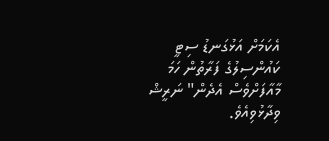އެކަމަށް އަޅުގަނޑު ސިޓީ ކައުންސިލުގެ ފަރާތުން ހަމަ މާއާފަށްވެސް އެދެން" ނަރީޝް ވިދާޅުވިއެވެ.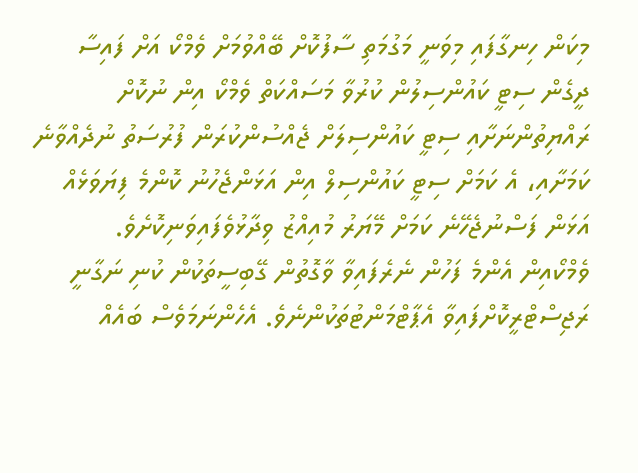މިކަން ހިނގާފައި މިވަނީ މަގުމަތި ސާފުކޮށް ބޭއްވުމަށް ވެމްކޯ އަށް ފައިސާ ދީގެން ސިޓީ ކައުންސިލުން ކުރުވާ މަސައްކަތް ވެމްކޯ އިން ނުކޮށް ރައްޔިތުންނަށާއި ސިޓީ ކައުންސިލަށް ޖެއްސުންކުރަން ފުރުސަތު ނުދެއްވާނެ ކަމަށާއި، އެ ކަމަށް ސިޓީ ކައުންސިލް އިން އަޅަންޖެހުނު ކޮންމެ ފިޔަވަޅެއް އަޅަން ފަސްނުޖެހޭނެ ކަމަށް މޭޔަރު މުއިއްޒު ވިދާޅުވެފައިވަނިކޮށެވެ.
ވެމްކޯއިން އެންމެ ފަހުން ނެރެފައިވާ ވާގޮތުން ގޭބިސީތަކުން ކުނި ނަގާނީ ރަޖިސްޓްރީކޮށްފައިވާ އެޕާޓްމަންޓުތަކުންނެވެ. އެހެންނަމަވެސް ބައެއް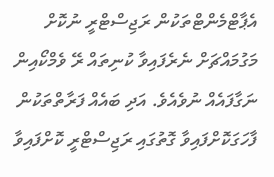އެޕާޓްމެންޓްތަކުން ރަޖިސްޓްރީ ނުކޮށް މަގުމައްޗަށް ނެރެފައިވާ ކުނިތައް ރޭ ވެމްކޯއިން ނަގާފައެއް ނުވެއެވެ. އަދި ބައެއް ފަރާތްތަކުން ފާހަގަކޮށްފައިވާ ގޮތުގައި ރަޖިސްޓްރީ ކޮށްފައިވާ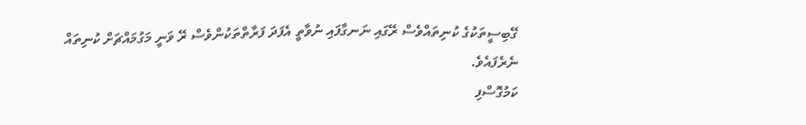ގޭބިސީތަކުގެ ކުނިތައްވެސް ރޭގައި ނަނގާފައި ނުވާތީ އެފަދަ ފަރާތްތަކުންވެސް ރޭ ވަނީ މަގުމައްޗަށް ކުނިތައް ނެރެފައެވެ.
ކަމުގޮސްފި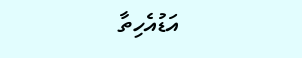އަޑުއެހިތާ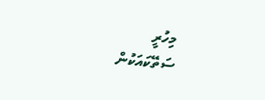މިހުރީ
ސަތޭކައަކުން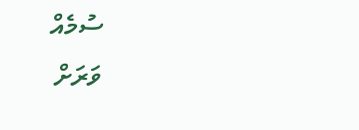ސުމެއް
ވަރަށް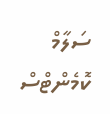ސަލާމް
ކޮމެންޓްސް